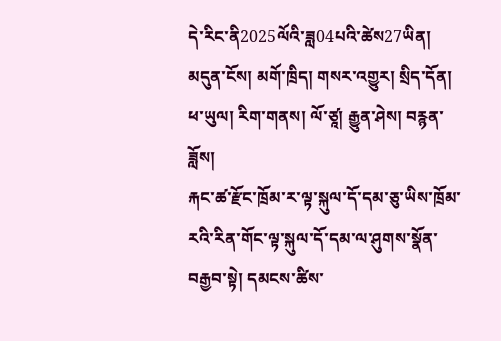དེ་རིང་ནི2025ལོའི་ཟླ04པའི་ཚེས27ཡིན།
མདུན་ངོས། མགོ་ཁྲིད། གསར་འགྱུར། སྲིད་དོན། ཕ་ཡུལ། རིག་གནས། ལོ་ཙཱ། རྒྱུན་ཤེས། བརྙན་ཟློས།
རྐང་ཚ་རྫོང་ཁྲོམ་ར་ལྟ་སྐུལ་དོ་དམ་ཅུ་ཡིས་ཁྲོམ་རའི་རིན་གོང་ལྟ་སྐུལ་དོ་དམ་ལ་ཤུགས་སྣོན་བརྒྱབ་སྟེ། དམངས་ཚིས་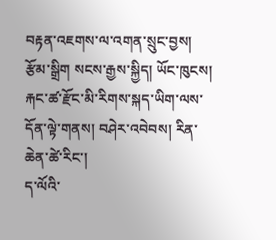བརྟན་འཇགས་ལ་འགན་སྲུང་བྱས།
རྩོམ་སྒྲིག སངས་རྒྱས་སྐྱིད། ཡོང་ཁུངས། རྐང་ཚ་རྫོང་མི་རིགས་སྐད་ཡིག་ལས་དོན་ལྟེ་གནས། བཤེར་འབེབས། རིན་ཆེན་ཚེ་རིང་།
ད་ལོའི་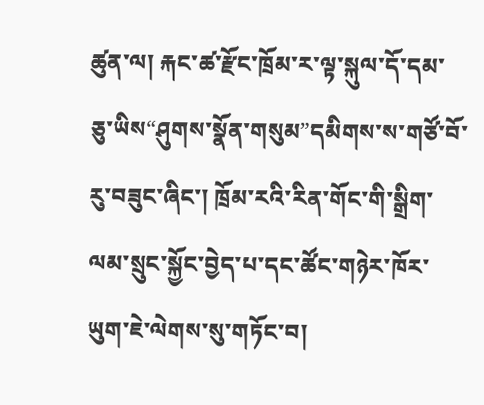ཚུན་ལ། རྐང་ཚ་རྫོང་ཁྲོམ་ར་ལྟ་སྐུལ་དོ་དམ་ཅུ་ཡིས“ཤུགས་སྣོན་གསུམ”དམིགས་ས་གཙོ་བོ་རུ་བཟུང་ཞིང་། ཁྲོམ་རའི་རིན་གོང་གི་སྒྲིག་ལམ་སྲུང་སྐྱོང་བྱེད་པ་དང་ཚོང་གཉེར་ཁོར་ཡུག་ཇེ་ལེགས་སུ་གཏོང་བ།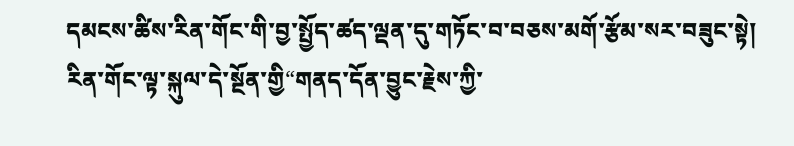དམངས་ཚིས་རིན་གོང་གི་བྱ་སྤྱོད་ཚད་ལྡན་དུ་གཏོང་བ་བཅས་མགོ་རྩོམ་སར་བཟུང་སྟེ། རིན་གོང་ལྟ་སྐུལ་དེ་སྔོན་གྱི“གནད་དོན་བྱུང་རྗེས་ཀྱི་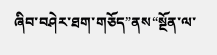ཞིབ་བཤེར་ཐག་གཅོད”ནས“སྔོན་ལ་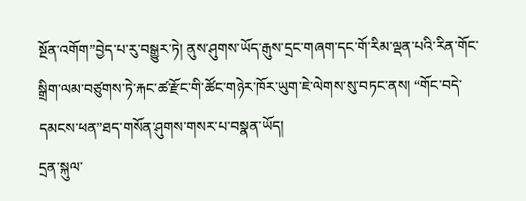སྔོན་འགོག”བྱེད་པ་རུ་བསྒྱུར་ཏེ། ནུས་ཤུགས་ཡོད་རྒུས་དྲང་གཞག་དང་གོ་རིམ་ལྡན་པའི་རིན་གོང་སྒྲིག་ལམ་བཙུགས་ཏེ་རྐང་ཚ་རྫོང་གི་ཚོང་གཉེར་ཁོར་ཡུག་ཇེ་ལེགས་སུ་བཏང་ནས། “གོང་བདེ་དམངས་ཕན”ཐད་གསོན་ཤུགས་གསར་པ་བསྣན་ཡོད།
དྲན་སྐུལ་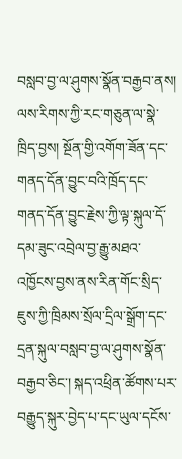བསླབ་བྱ་ལ་ཤུགས་སྣོན་བརྒྱབ་ནས། ལས་རིགས་ཀྱི་རང་གཅུན་ལ་སྣེ་ཁྲིད་བྱས། སྔོན་གྱི་འགོག་ཟོན་དང་གནད་དོན་བྱུང་བའི་ཁྲོད་དང་གནད་དོན་བྱུང་རྗེས་ཀྱི་ལྟ་སྐུལ་དོ་དམ་ཟུང་འབྲེལ་བྱ་རྒྱུ་མཐའ་འཁྱོངས་བྱས་ནས་རིན་གོང་སྲིད་ཇུས་ཀྱི་ཁྲིམས་སྲོལ་དྲིལ་སྒྲོག་དང་དྲན་སྐུལ་བསླབ་བྱ་ལ་ཤུགས་སྣོན་བརྒྱབ་ཅིང་། སྐད་འཕྲིན་ཚོགས་པར་བརྒྱུད་སྐུར་བྱེད་པ་དང་ཡུལ་དངོས་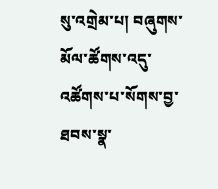སུ་འགྲེམ་པ། བཞུགས་མོལ་ཚོགས་འདུ་འཚོགས་པ་སོགས་བྱ་ཐབས་སྣ་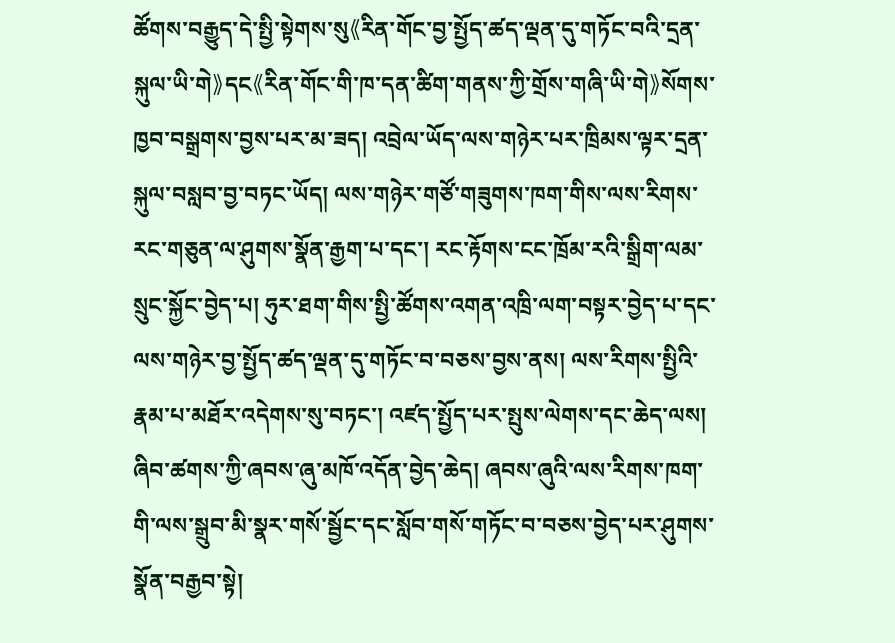ཚོགས་བརྒྱུད་དེ་སྤྱི་སྟེགས་སུ《རིན་གོང་བྱ་སྤྱོད་ཚད་ལྡན་དུ་གཏོང་བའི་དྲན་སྐུལ་ཡི་གེ》དང《རིན་གོང་གི་ཁ་དན་ཚིག་གནས་ཀྱི་གྲོས་གཞི་ཡི་གེ》སོགས་ཁྱབ་བསྒྲགས་བྱས་པར་མ་ཟད། འབྲེལ་ཡོད་ལས་གཉེར་པར་ཁྲིམས་ལྟར་དྲན་སྐུལ་བསླབ་བྱ་བཏང་ཡོད། ལས་གཉེར་གཙོ་གཟུགས་ཁག་གིས་ལས་རིགས་རང་གཅུན་ལ་ཤུགས་སྣོན་རྒྱག་པ་དང་། རང་རྟོགས་ངང་ཁྲོམ་རའི་སྒྲིག་ལམ་སྲུང་སྐྱོང་བྱེད་པ། ཧུར་ཐག་གིས་སྤྱི་ཚོགས་འགན་འཁྲི་ལག་བསྟར་བྱེད་པ་དང་ལས་གཉེར་བྱ་སྤྱོད་ཚད་ལྡན་དུ་གཏོང་བ་བཅས་བྱས་ནས། ལས་རིགས་སྤྱིའི་རྣམ་པ་མཐོར་འདེགས་སུ་བཏང་། འཛད་སྤྱོད་པར་སྤུས་ལེགས་དང་ཆེད་ལས། ཞིབ་ཚགས་ཀྱི་ཞབས་ཞུ་མཁོ་འདོན་བྱེད་ཆེད། ཞབས་ཞུའི་ལས་རིགས་ཁག་གི་ལས་སྒྲུབ་མི་སྣར་གསོ་སྦྱོང་དང་སློབ་གསོ་གཏོང་བ་བཅས་བྱེད་པར་ཤུགས་སྣོན་བརྒྱབ་སྟེ།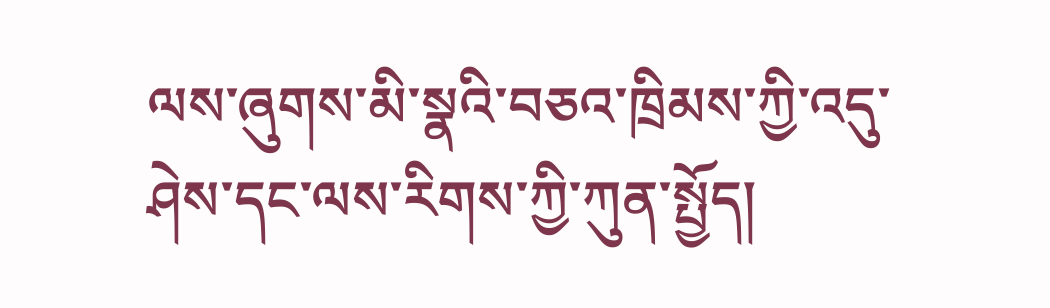ལས་ཞུགས་མི་སྣའི་བཅའ་ཁྲིམས་ཀྱི་འདུ་ཤེས་དང་ལས་རིགས་ཀྱི་ཀུན་སྤྱོད།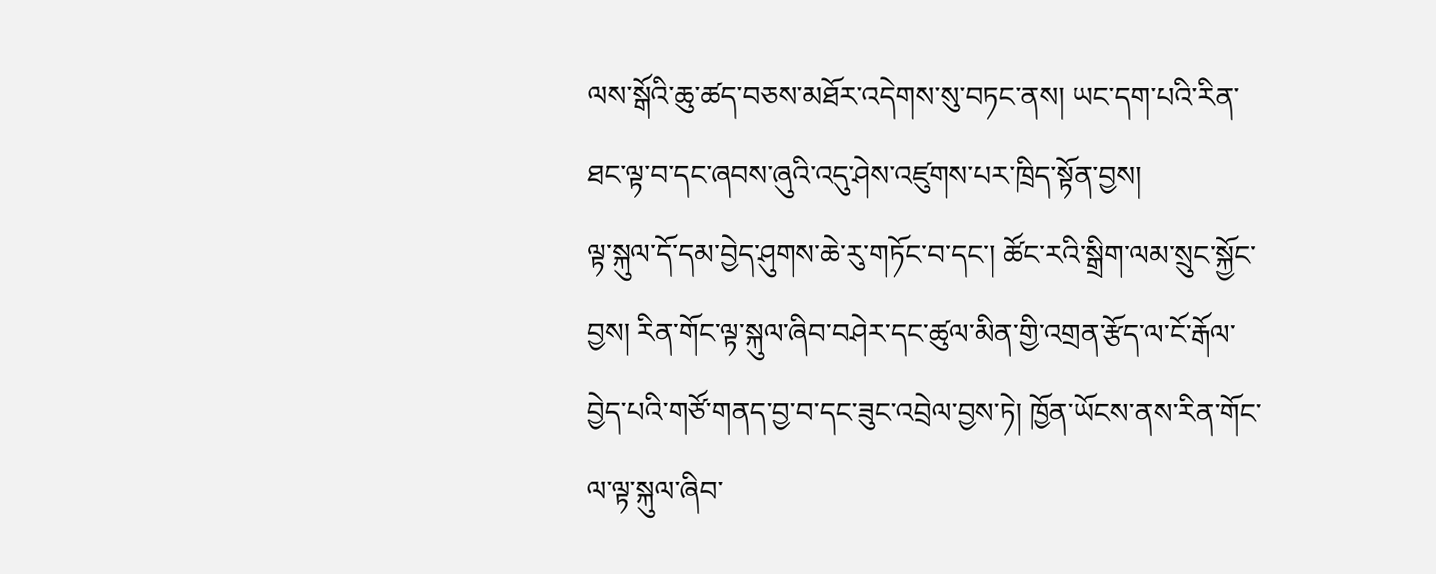ལས་སྒོའི་ཆུ་ཚད་བཅས་མཐོར་འདེགས་སུ་བཏང་ནས། ཡང་དག་པའི་རིན་ཐང་ལྟ་བ་དང་ཞབས་ཞུའི་འདུ་ཤེས་འཛུགས་པར་ཁྲིད་སྟོན་བྱས།
ལྟ་སྐུལ་དོ་དམ་བྱེད་ཤུགས་ཆེ་རུ་གཏོང་བ་དང་། ཚོང་རའི་སྒྲིག་ལམ་སྲུང་སྐྱོང་བྱས། རིན་གོང་ལྟ་སྐུལ་ཞིབ་བཤེར་དང་ཚུལ་མིན་གྱི་འགྲན་རྩོད་ལ་ངོ་རྒོལ་བྱེད་པའི་གཙོ་གནད་བྱ་བ་དང་ཟུང་འབྲེལ་བྱས་ཏེ། ཁྱོན་ཡོངས་ནས་རིན་གོང་ལ་ལྟ་སྐུལ་ཞིབ་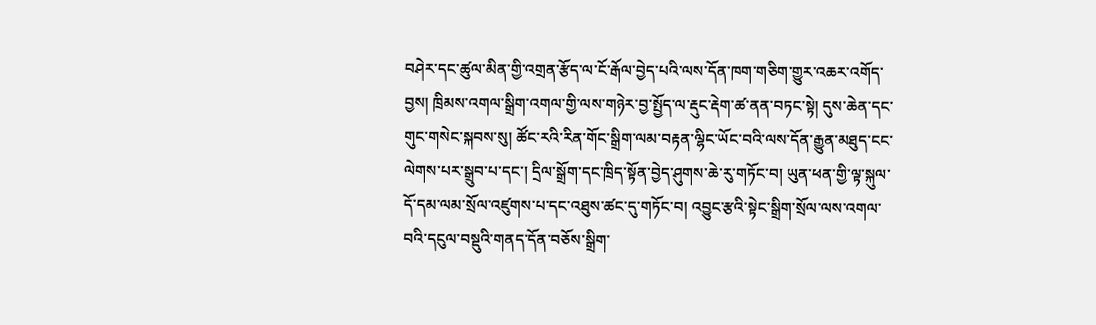བཤེར་དང་ཚུལ་མིན་གྱི་འགྲན་རྩོད་ལ་ངོ་རྒོལ་བྱེད་པའི་ལས་དོན་ཁག་གཅིག་གྱུར་འཆར་འགོད་བྱས། ཁྲིམས་འགལ་སྒྲིག་འགལ་གྱི་ལས་གཉེར་བྱ་སྤྱོད་ལ་རྡུང་རྡེག་ཚ་ནན་བཏང་སྟེ། དུས་ཆེན་དང་གུང་གསེང་སྐབས་སུ། ཚོང་རའི་རིན་གོང་སྒྲིག་ལམ་བརྟན་ལྷིང་ཡོང་བའི་ལས་དོན་རྒྱུན་མཐུད་ངང་ལེགས་པར་སྒྲུབ་པ་དང་། དྲིལ་སྒྲོག་དང་ཁྲིད་སྟོན་བྱེད་ཤུགས་ཆེ་རུ་གཏོང་བ། ཡུན་ཕན་གྱི་ལྟ་སྐུལ་དོ་དམ་ལམ་སྲོལ་འཛུགས་པ་དང་འཐུས་ཚང་དུ་གཏོང་བ། འབྱུང་རྩའི་སྟེང་སྒྲིག་སྲོལ་ལས་འགལ་བའི་དངུལ་བསྡུའི་གནད་དོན་བཅོས་སྒྲིག་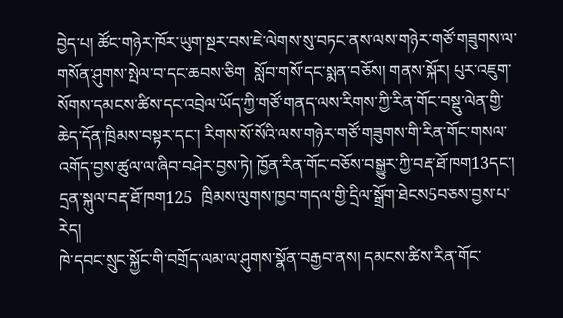བྱེད་པ། ཚོང་གཉེར་ཁོར་ཡུག་སྔར་བས་ཇེ་ལེགས་སུ་བཏང་ནས་ལས་གཉེར་གཙོ་གཟུགས་ལ་གསོན་ཤུགས་སྤེལ་བ་དང་ཆབས་ཅིག  སློབ་གསོ་དང་སྨན་བཅོས། གནས་སྐོར། པུར་འཇུག་སོགས་དམངས་ཚིས་དང་འབྲེལ་ཡོད་ཀྱི་གཙོ་གནད་ལས་རིགས་ཀྱི་རིན་གོང་བསྡུ་ལེན་གྱི་ཆེད་དོན་ཁྲིམས་བསྟར་དང་། རིགས་སོ་སོའི་ལས་གཉེར་གཙོ་གཟུགས་གི་རིན་གོང་གསལ་འགོད་བྱས་ཚུལ་ལ་ཞིབ་བཤེར་བྱས་ཏེ། ཁྱོན་རིན་གོང་བཅོས་བསྒྱུར་ཀྱི་བརྡ་ཐོ་ཁག13དང་། དྲན་སྐུལ་བརྡ་ཐོ་ཁག125  ཁྲིམས་ལུགས་ཁྱབ་གདལ་གྱི་དྲིལ་སྒྲོག་ཐེངས5བཅས་བྱས་པ་རེད།
ཁེ་དབང་སྲུང་སྐྱོང་གི་བགྲོད་ལམ་ལ་ཤུགས་སྣོན་བརྒྱབ་ནས། དམངས་ཚིས་རིན་གོང་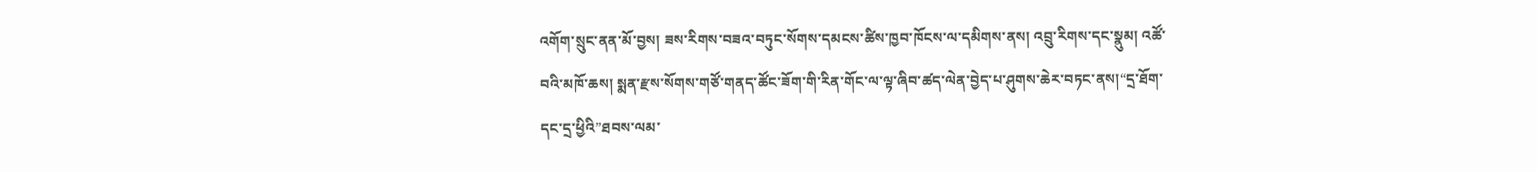འགོག་སྲུང་ནན་མོ་བྱས། ཟས་རིགས་བཟའ་བཏུང་སོགས་དམངས་ཚིས་ཁྱབ་ཁོངས་ལ་དམིགས་ནས། འབྲུ་རིགས་དང་སྣུམ། འཚོ་བའི་མཁོ་ཆས། སྨན་རྫས་སོགས་གཙོ་གནད་ཚོང་ཟོག་གི་རིན་གོང་ལ་ལྟ་ཞིབ་ཚད་ལེན་བྱེད་པ་ཤུགས་ཆེར་བཏང་ནས།“དྲ་ཐོག་དང་དྲ་ཕྱིའི”ཐབས་ལམ་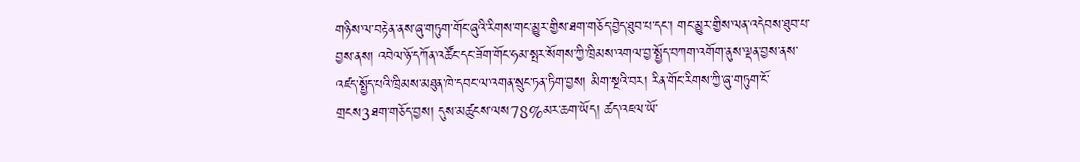གཉིས་ལ་བརྟེན་ནས་ཞུ་གཏུག་གོང་ཞུའི་རིགས་གང་མྱུར་གྱིས་ཐག་གཅོད་བྱེད་ཐུབ་པ་དང་། གང་མྱུར་གྱིས་ལན་འདེབས་ཐུབ་པ་བྱས་ནས། འབེལ་ཉོ་དཀོན་འཚོང་དང་ཟོག་གོང་ཧམ་སྤར་སོགས་ཀྱི་ཁྲིམས་འགལ་བྱ་སྤྱོད་བཀག་འགོག་ནུས་ལྡན་བྱས་ནས་འཛད་སྤྱོད་པའི་ཁྲིམས་མཐུན་ཁེ་དབང་ལ་འགན་སྲུང་ཏན་ཏིག་བྱས། མིག་སྔའི་བར། རིན་གོང་རིགས་ཀྱི་ཞུ་གཏུག་ངོ་གྲངས3ཐག་གཅོད་བྱས། དུས་མཚུངས་ལས78%མར་ཆག་ཡོད། ཚད་འཇལ་ཡོ་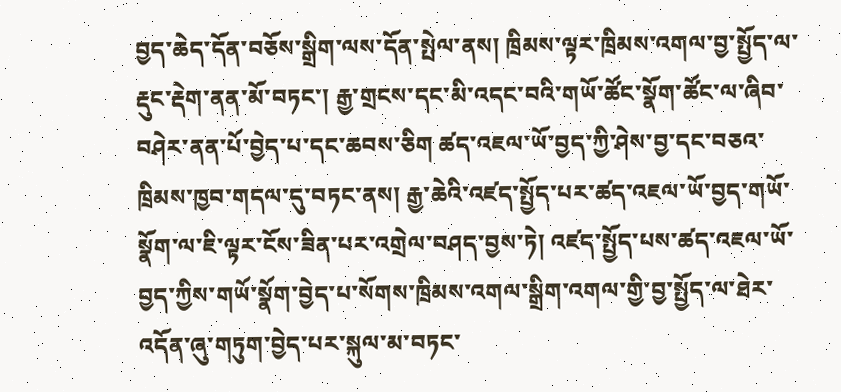བྱད་ཆེད་དོན་བཅོས་སྒྲིག་ལས་དོན་སྤེལ་ནས། ཁྲིམས་ལྟར་ཁྲིམས་འགལ་བྱ་སྤྱོད་ལ་རྡུང་རྡེག་ནན་མོ་བཏང་། རྒྱ་གྲངས་དང་མི་འདང་བའི་གཡོ་ཚོང་སྣོག་ཚོང་ལ་ཞིབ་བཤེར་ནན་པོ་བྱེད་པ་དང་ཆབས་ཅིག ཚད་འཇལ་ཡོ་བྱད་ཀྱི་ཤེས་བྱ་དང་བཅའ་ཁྲིམས་ཁྱབ་གདལ་དུ་བཏང་ནས། རྒྱ་ཆེའི་འཛད་སྤྱོད་པར་ཚད་འཇལ་ཡོ་བྱད་གཡོ་སྣོག་ལ་ཇི་ལྟར་ངོས་ཟིན་པར་འགྲེལ་བཤད་བྱས་ཏེ། འཛད་སྤྱོད་པས་ཚད་འཇལ་ཡོ་བྱད་ཀྱིས་གཡོ་སྣོག་བྱེད་པ་སོགས་ཁྲིམས་འགལ་སྒྲིག་འགལ་གྱི་བྱ་སྤྱོད་ལ་ཐེར་འདོན་ཞུ་གཏུག་བྱེད་པར་སྐུལ་མ་བཏང་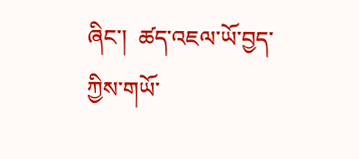ཞིང་།  ཚད་འཇལ་ཡོ་བྱད་ཀྱིས་གཡོ་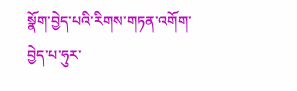སྣོག་བྱེད་པའི་རིགས་གཏན་འགོག་བྱེད་པ་ཧུར་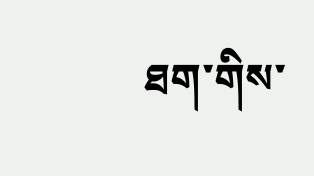ཐག་གིས་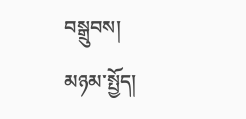བསྒྲུབས།
མཉམ་སྤྱོད།